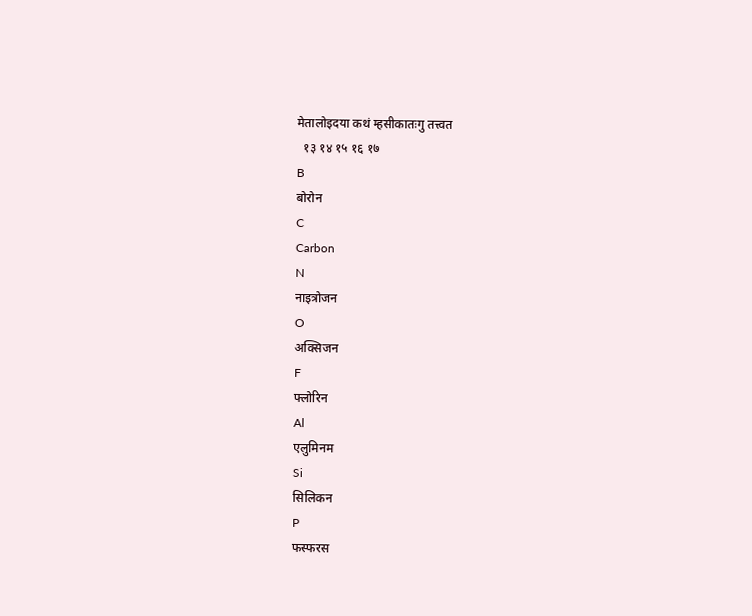मेतालोइदया कथं म्हसीकातःगु तत्त्वत
  १३ १४ १५ १६ १७
B
बोरोन
C
Carbon
N
नाइत्रोजन
O
अक्सिजन
F
फ्लोरिन
Al
एलुमिनम
Si
सिलिकन
P
फस्फरस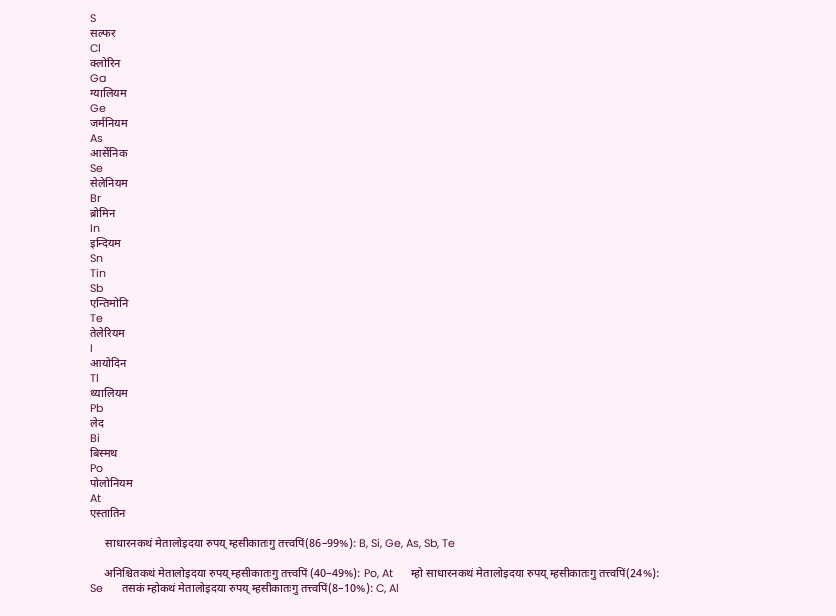S
सल्फर
Cl
क्लोरिन
Ga
ग्यालियम
Ge
जर्मनियम
As
आर्सेनिक
Se
सेलेनियम
Br
ब्रोमिन
In
इन्दियम
Sn
Tin
Sb
एन्तिमोनि
Te
तेलेरियम
I
आयोदिन
Tl
थ्यालियम
Pb
लेद
Bi
बिस्मथ
Po
पोलोनियम
At
एस्तातिन

     साधारनकथं मेतालोइदया रुपय् म्हसीकातःगु तत्त्वपिं(86–99%): B, Si, Ge, As, Sb, Te

     अनिश्चितकथं मेतालोइदया रुपय् म्हसीकातःगु तत्त्वपिं (40–49%): Po, At      म्हो साधारनकथं मेतालोइदया रुपय् म्हसीकातःगु तत्त्वपिं(24%): Se      तसकं म्होकथं मेतालोइदया रुपय् म्हसीकातःगु तत्त्वपिं(8–10%): C, Al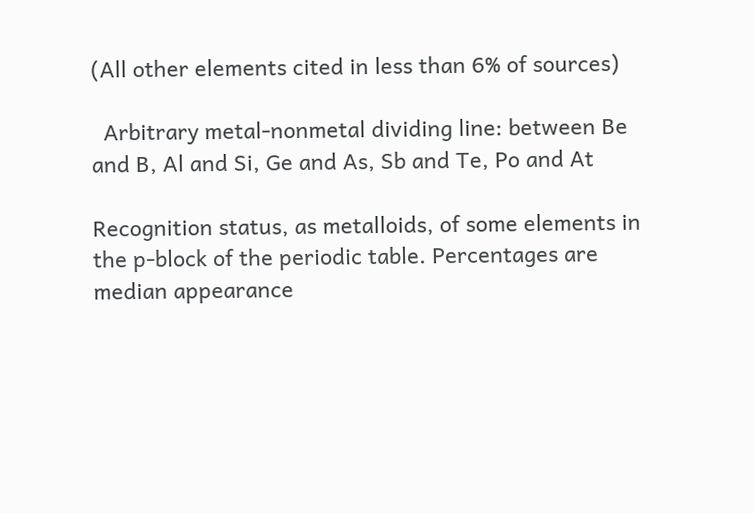(All other elements cited in less than 6% of sources)

  Arbitrary metal-nonmetal dividing line: between Be and B, Al and Si, Ge and As, Sb and Te, Po and At

Recognition status, as metalloids, of some elements in the p-block of the periodic table. Percentages are median appearance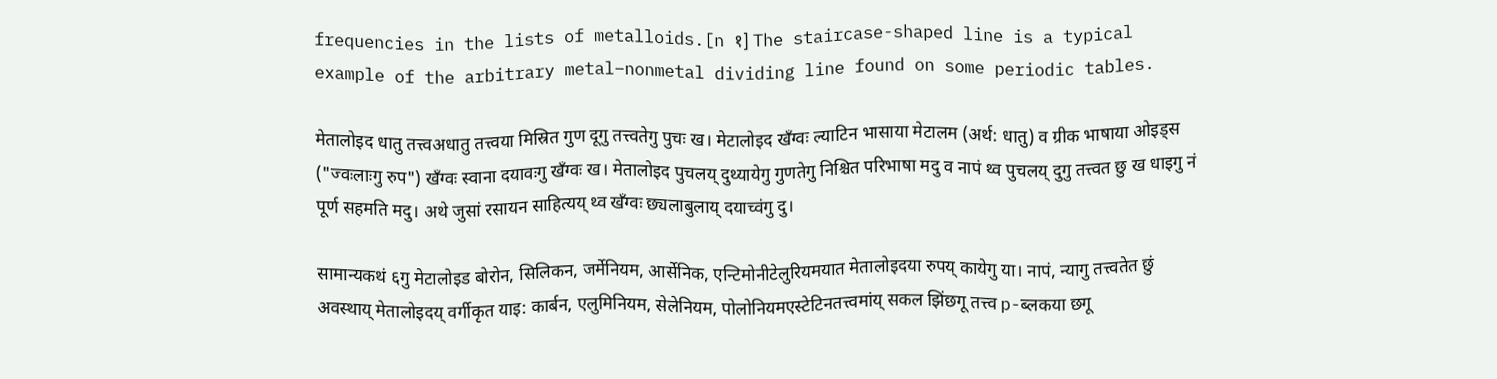frequencies in the lists of metalloids.[n १] The staircase-shaped line is a typical example of the arbitrary metal–nonmetal dividing line found on some periodic tables.

मेतालोइद धातु तत्त्वअधातु तत्त्वया मिस्रित गुण दूगु तत्त्वतेगु पुचः ख। मेटालोइद खँग्वः ल्याटिन भासाया मेटालम (अर्थ: धातु) व ग्रीक भाषाया ओइड्स ("ज्वःलाःगु रुप") खँग्वः स्वाना दयावःगु खँग्वः ख। मेतालोइद पुचलय् दुथ्यायेगु गुणतेगु निश्चित परिभाषा मदु व नापं थ्व पुचलय् दुगु तत्त्वत छु ख धाइगु नं पूर्ण सहमति मदु। अथे जुसां रसायन साहित्यय् थ्व खँग्वः छ्यलाबुलाय् दयाच्वंगु दु।

सामान्यकथं ६गु मेटालोइड बोरोन, सिलिकन, जर्मेनियम, आर्सेनिक, एन्टिमोनीटेलुरियमयात मेतालोइदया रुपय् कायेगु या। नापं, न्यागु तत्त्वतेत छुं अवस्थाय् मेतालोइदय् वर्गीकृत याइ: कार्बन, एलुमिनियम, सेलेनियम, पोलोनियमएस्टेटिनतत्त्वमांय् सकल झिंछगू तत्त्व p-ब्लकया छगू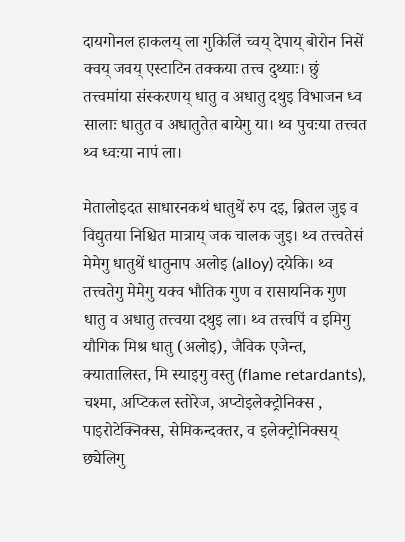दायगोनल हाकलय् ला गुकिलिं च्वय् देपाय् बोरोन निसें क्वय् जवय् एस्टाटिन तक्कया तत्त्व दुथ्याः। छुं तत्त्वमांया संस्करणय् धातु व अधातु दथुइ विभाजन ध्व सालाः धातुत व अधातुतेत बायेगु या। थ्व पुचःया तत्त्वत थ्व ध्वःया नापं ला।

मेतालोइदत साधारनकथं धातुथें रुप दइ, ब्रितल जुइ व विद्युतया निश्चित मात्राय् जक चालक जुइ। थ्व तत्त्वतेसं मेमेगु धातुथें धातुनाप अलोइ (alloy) दयेकि। थ्व तत्त्वतेगु मेमेगु यक्व भौतिक गुण व रासायनिक गुण धातु व अधातु तत्त्वया दथुइ ला। थ्व तत्त्वपिं व इमिगु यौगिक मिश्र धातु (अलोइ), जैविक एजेन्त, क्यातालिस्त, मि स्याइगु वस्तु (flame retardants), चश्मा, अप्टिकल स्तोरेज, अप्टोइलेक्ट्रोनिक्स , पाइरोटेक्निक्स, सेमिकन्दक्तर, व इलेक्ट्रोनिक्सय् छ्येलिगु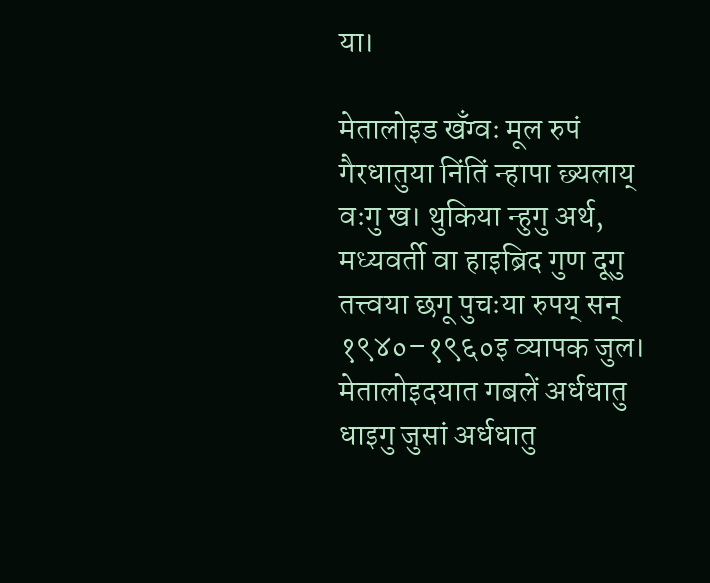या।

मेतालोइड खँग्वः मूल रुपं गैरधातुया निंतिं न्हापा छ्यलाय् वःगु ख। थुकिया न्हुगु अर्थ, मध्यवर्ती वा हाइब्रिद गुण दूगु तत्त्वया छगू पुचःया रुपय् सन् १९४०–१९६०इ व्यापक जुल। मेतालोइदयात गबलें अर्धधातु धाइगु जुसां अर्धधातु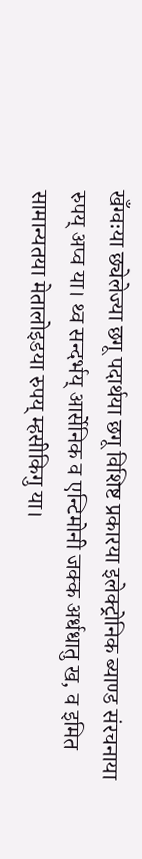खँग्वःया छ्येलेज्या छगू पदार्थया छगू विशिष्ट प्रकारया इलेक्ट्रोनिक ब्याण्ड संरचनाया रुपय् अप्व या। थ्व सन्दर्भय् आर्सेनिक व एन्टिमोनी जक्क अर्धधातु ख, व इमित सामान्यतया मेतालोइडया रुपय् म्हसीकिगु या।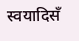स्वयादिसँ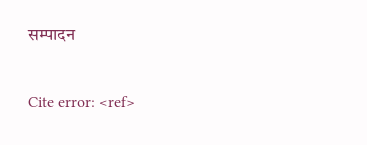सम्पादन


Cite error: <ref>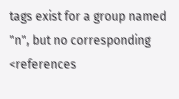tags exist for a group named "n", but no corresponding <references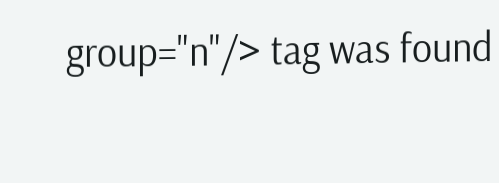group="n"/> tag was found